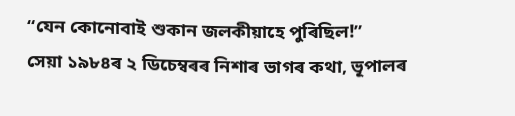“যেন কোনোবাই শুকান জলকীয়াহে পুৰিছিল!”
সেয়া ১৯৮৪ৰ ২ ডিচেম্বৰৰ নিশাৰ ভাগৰ কথা, ভূপালৰ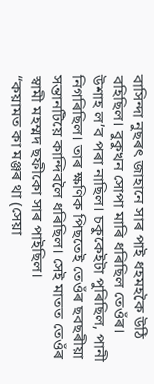বাসিন্দা নুছৰৎ জাহানে সাৰ পাই ধহমহকৈ উঠি বহিছিল। বুকুখন সোপা মাৰি ধৰিছিল তেওঁৰ। উশাহ ল’ব পৰা নাছিল। চকুকেইটা পুৰিছিল, পানী নিগৰিছিল। তাৰ ক্ষণিক পিছতেই তেওঁৰ ছবছৰীয়া সন্তানটিয়ে কান্দিবলৈ ধৰিছিল। সেই মাতত তেওঁৰ স্বামী মহম্মদ ছফীকো সাৰ পাইছিল।
“কয়ামত কা মঞ্জৰ থা (সেয়া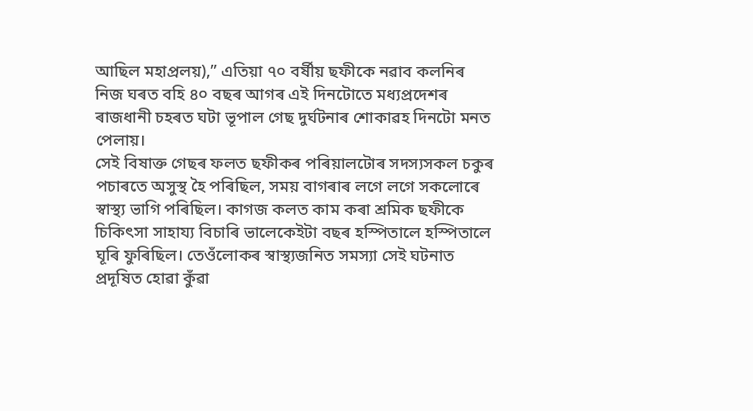আছিল মহাপ্ৰলয়),” এতিয়া ৭০ বৰ্ষীয় ছফীকে নৱাব কলনিৰ নিজ ঘৰত বহি ৪০ বছৰ আগৰ এই দিনটোতে মধ্যপ্ৰদেশৰ ৰাজধানী চহৰত ঘটা ভূপাল গেছ দুৰ্ঘটনাৰ শোকাৱহ দিনটো মনত পেলায়।
সেই বিষাক্ত গেছৰ ফলত ছফীকৰ পৰিয়ালটোৰ সদস্যসকল চকুৰ পচাৰতে অসুস্থ হৈ পৰিছিল, সময় বাগৰাৰ লগে লগে সকলোৰে স্বাস্থ্য ভাগি পৰিছিল। কাগজ কলত কাম কৰা শ্ৰমিক ছফীকে চিকিৎসা সাহায্য বিচাৰি ভালেকেইটা বছৰ হস্পিতালে হস্পিতালে ঘূৰি ফুৰিছিল। তেওঁলোকৰ স্বাস্থ্যজনিত সমস্যা সেই ঘটনাত প্ৰদূষিত হোৱা কুঁৱা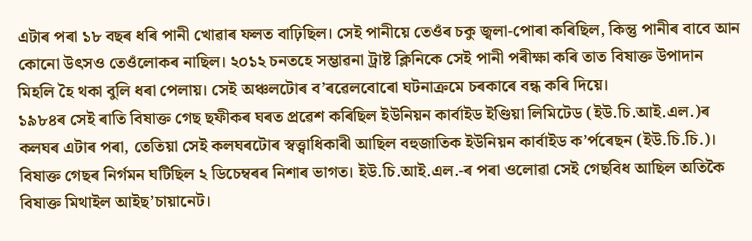এটাৰ পৰা ১৮ বছৰ ধৰি পানী খোৱাৰ ফলত বাঢ়িছিল। সেই পানীয়ে তেওঁৰ চকু জ্বলা-পোৰা কৰিছিল, কিন্তু পানীৰ বাবে আন কোনো উৎসও তেওঁলোকৰ নাছিল। ২০১২ চনতহে সম্ভাৱনা ট্ৰাষ্ট ক্লিনিকে সেই পানী পৰীক্ষা কৰি তাত বিষাক্ত উপাদান মিহলি হৈ থকা বুলি ধৰা পেলায়। সেই অঞ্চলটোৰ ব’ৰৱেলবোৰো ঘটনাক্ৰমে চৰকাৰে বন্ধ কৰি দিয়ে।
১৯৮৪ৰ সেই ৰাতি বিষাক্ত গেছ ছফীকৰ ঘৰত প্ৰৱেশ কৰিছিল ইউনিয়ন কাৰ্বাইড ইণ্ডিয়া লিমিটেড (ইউ.চি.আই.এল.)ৰ কলঘৰ এটাৰ পৰা, তেতিয়া সেই কলঘৰটোৰ স্বত্ত্বাধিকাৰী আছিল বহুজাতিক ইউনিয়ন কাৰ্বাইড ক’ৰ্পৰেছন (ইউ.চি.চি.)। বিষাক্ত গেছৰ নিৰ্গমন ঘটিছিল ২ ডিচেম্বৰৰ নিশাৰ ভাগত। ইউ.চি.আই.এল.-ৰ পৰা ওলোৱা সেই গেছবিধ আছিল অতিকৈ বিষাক্ত মিথাইল আইছ’চায়ানেট।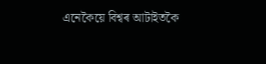এনেকৈয়ে বিশ্বৰ আটাইতকৈ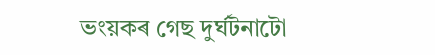ভংয়কৰ গেছ দুৰ্ঘটনাটো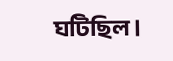ঘটিছিল।